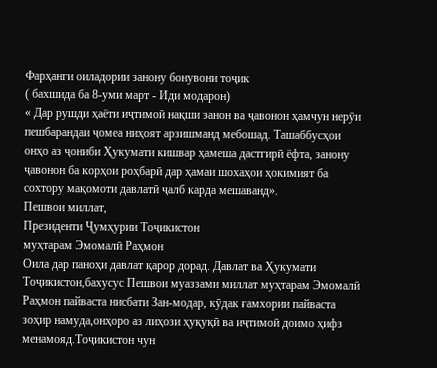Фарҳанги оиладории занону бонувони тоҷик
( бахшида ба 8-уми март - Иди модарон)
« Дар рушди ҳаёти иҷтимоӣ нақши занон ва ҷавонон ҳамчун нерӯи пешбарандаи ҷомеа ниҳоят арзишманд мебошад. Ташаббусҳои онҳо аз ҷониби Ҳукумати кишвар ҳамеша дастгирӣ ёфта, занону ҷавонон ба корҳои роҳбарӣ дар ҳамаи шохаҳои ҳокимият ба сохтору мақомоти давлатӣ ҷалб карда мешаванд».
Пешвои миллат,
Президенти Ҷумҳурии Тоҷикистон
муҳтарам Эмомалӣ Раҳмон
Оила дар паноҳи давлат қарор дорад. Давлат ва Ҳукумати Тоҷикистон,бахусус Пешвои муаззами миллат муҳтарам Эмомалӣ Раҳмон пайваста нисбати Зан-модар, кӯдак ғамхории пайваста зоҳир намуда,онҳоро аз лиҳози ҳуқуқӣ ва иҷтимоӣ доимо ҳифз менамояд.Тоҷикистон чун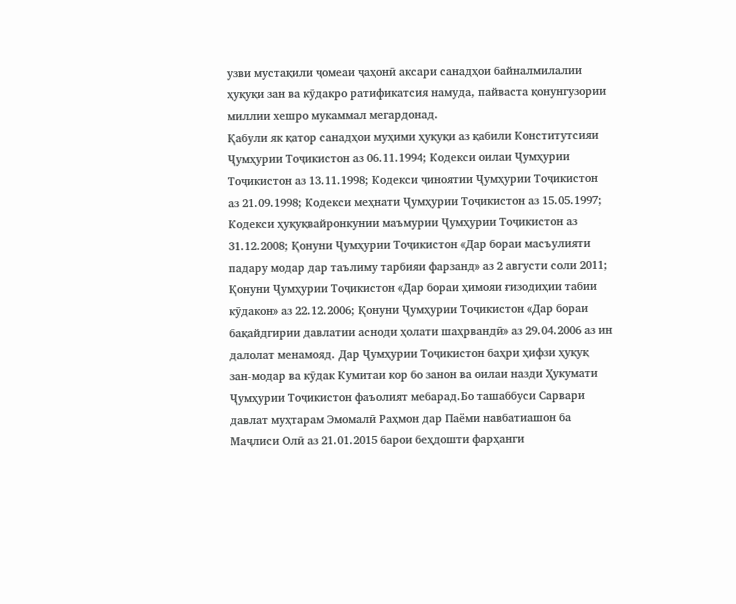узви мустақили ҷомеаи ҷаҳонӣ аксари санадҳои байналмилалии ҳуқуқи зан ва кӯдакро ратификатсия намуда, пайваста қонунгузории миллии хешро мукаммал мегардонад.
Қабули як қатор санадҳои муҳими ҳуқуқи аз қабили Конститутсияи Ҷумҳурии Тоҷикистон аз 06.11.1994; Кодекси оилаи Ҷумҳурии Тоҷикистон аз 13.11.1998; Кодекси ҷиноятии Ҷумҳурии Тоҷикистон аз 21.09.1998; Кодекси меҳнати Ҷумҳурии Тоҷикистон аз 15.05.1997; Кодекси ҳуқуқвайронкунии маъмурии Ҷумҳурии Тоҷикистон аз 31.12.2008; Қонуни Ҷумҳурии Тоҷикистон «Дар бораи масъулияти падару модар дар таълиму тарбияи фарзанд» аз 2 августи соли 2011; Қонуни Ҷумҳурии Тоҷикистон «Дар бораи ҳимояи ғизодиҳии табии кӯдакон» аз 22.12.2006; Қонуни Ҷумҳурии Тоҷикистон «Дар бораи бақайдгирии давлатии асноди ҳолати шаҳрвандӣ» аз 29.04.2006 аз ин далолат менамояд. Дар Ҷумҳурии Тоҷикистон баҳри ҳифзи ҳуқуқ зан-модар ва кӯдак Кумитаи кор бо занон ва оилаи назди Ҳукумати Ҷумҳурии Тоҷикистон фаъолият мебарад.Бо ташаббуси Сарвари давлат муҳтарам Эмомалӣ Раҳмон дар Паёми навбатиашон ба Маҷлиси Олӣ аз 21.01.2015 барои беҳдошти фарҳанги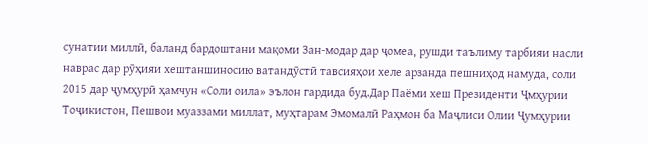сунатии миллӣ, баланд бардоштани мақоми Зан-модар дар ҷомеа, рушди таълиму тарбияи насли наврас дар рӯҳияи хештаншиносию ватандӯстӣ тавсияҳои хеле арзанда пешниҳод намуда, соли 2015 дар ҷумҳурӣ ҳамчун «Соли оила» эълон гардида буд.Дар Паёми хеш Президенти Ҷмҳурии Тоҷикистон, Пешвои муаззами миллат, муҳтарам Эмомалӣ Раҳмон ба Маҷлиси Олии Ҷумҳурии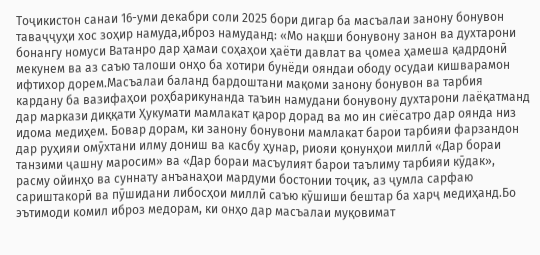Тоҷикистон санаи 16-уми декабри соли 2025 бори дигар ба масъалаи занону бонувон таваҷҷуҳи хос зоҳир намуда,иброз намуданд: «Мо нақши бонувону занон ва духтарони бонангу номуси Ватанро дар ҳамаи соҳаҳои ҳаёти давлат ва ҷомеа ҳамеша қадрдонӣ мекунем ва аз саъю талоши онҳо ба хотири бунёди ояндаи ободу осудаи кишварамон ифтихор дорем.Масъалаи баланд бардоштани мақоми занону бонувон ва тарбия кардану ба вазифаҳои роҳбарикунанда таъин намудани бонувону духтарони лаёқатманд дар маркази диққати Ҳукумати мамлакат қарор дорад ва мо ин сиёсатро дар оянда низ идома медиҳем. Бовар дорам, ки занону бонувони мамлакат барои тарбияи фарзандон дар руҳияи омӯхтани илму дониш ва касбу ҳунар, риояи қонунҳои миллӣ «Дар бораи танзими ҷашну маросим» ва «Дар бораи масъулият барои таълиму тарбияи кӯдак», расму ойинҳо ва суннату анъанаҳои мардуми бостонии тоҷик, аз ҷумла сарфаю сариштакорӣ ва пӯшидани либосҳои миллӣ саъю кӯшиши бештар ба харҷ медиҳанд.Бо эътимоди комил иброз медорам, ки онҳо дар масъалаи муқовимат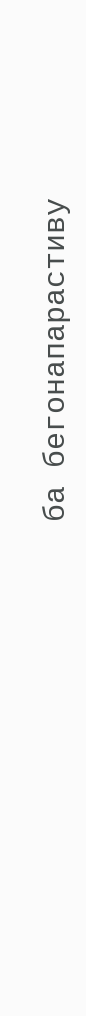ба бегонапарастиву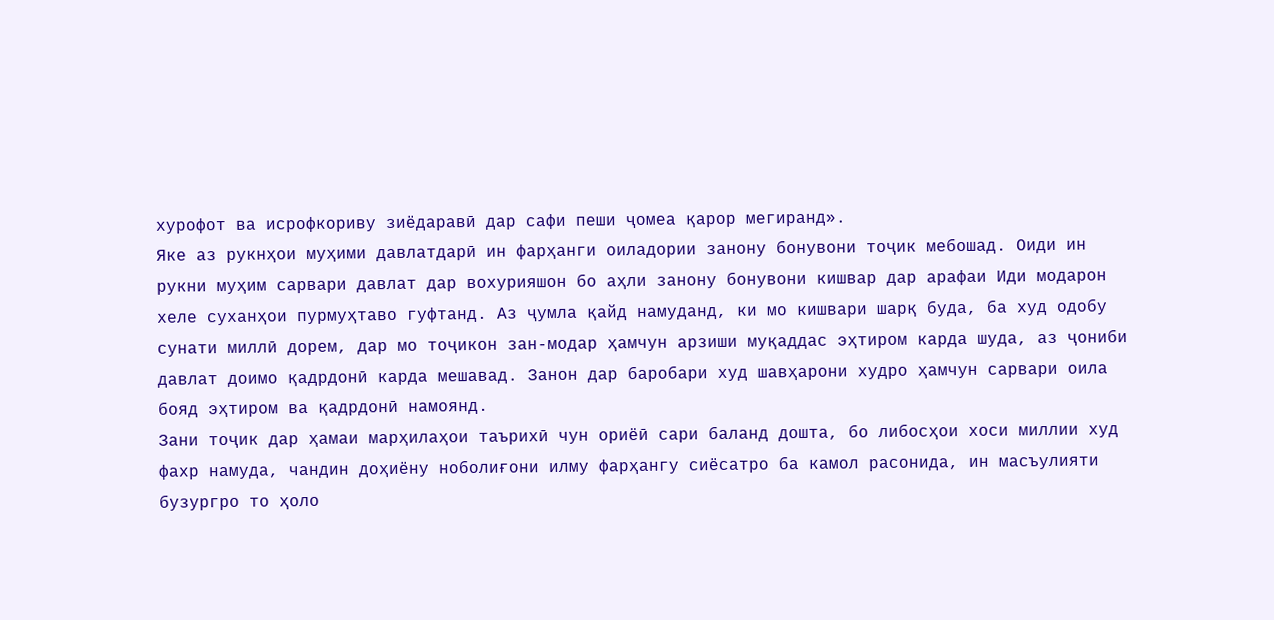хурофот ва исрофкориву зиёдаравӣ дар сафи пеши ҷомеа қарор мегиранд».
Яке аз рукнҳои муҳими давлатдарӣ ин фарҳанги оиладории занону бонувони тоҷик мебошад. Оиди ин рукни муҳим сарвари давлат дар вохурияшон бо аҳли занону бонувони кишвар дар арафаи Иди модарон хеле суханҳои пурмуҳтаво гуфтанд. Аз ҷумла қайд намуданд, ки мо кишвари шарқ буда, ба худ одобу сунати миллӣ дорем, дар мо тоҷикон зан-модар ҳамчун арзиши муқаддас эҳтиром карда шуда, аз ҷониби давлат доимо қадрдонӣ карда мешавад. Занон дар баробари худ шавҳарони худро ҳамчун сарвари оила бояд эҳтиром ва қадрдонӣ намоянд.
Зани тоҷик дар ҳамаи марҳилаҳои таърихӣ чун ориёӣ сари баланд дошта, бо либосҳои хоси миллии худ фахр намуда, чандин доҳиёну ноболиғони илму фарҳангу сиёсатро ба камол расонида, ин масъулияти бузургро то ҳоло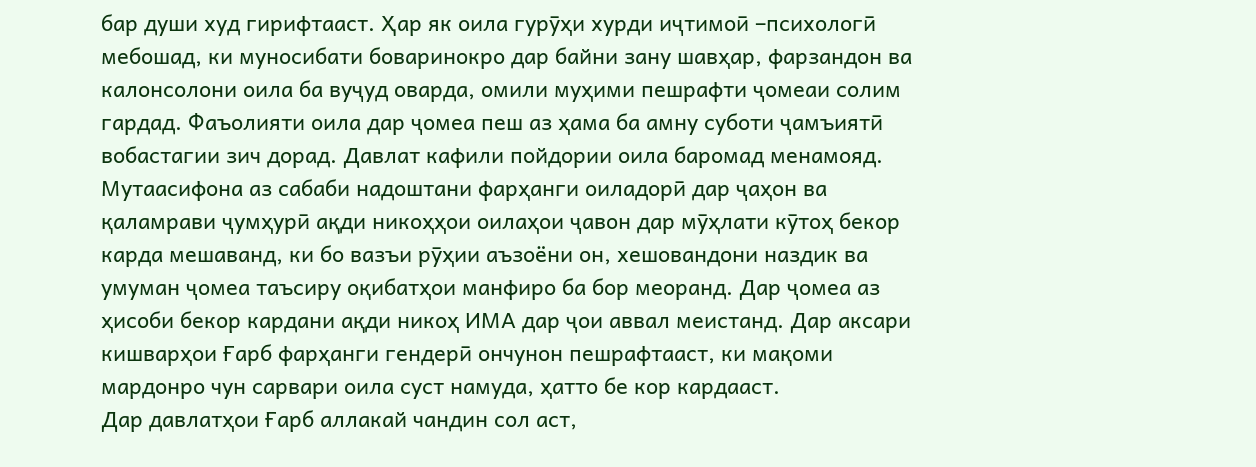бар души худ гирифтааст. Ҳар як оила гурӯҳи хурди иҷтимоӣ –психологӣ мебошад, ки муносибати боваринокро дар байни зану шавҳар, фарзандон ва калонсолони оила ба вуҷуд оварда, омили муҳими пешрафти ҷомеаи солим гардад. Фаъолияти оила дар ҷомеа пеш аз ҳама ба амну суботи ҷамъиятӣ вобастагии зич дорад. Давлат кафили пойдории оила баромад менамояд. Мутаасифона аз сабаби надоштани фарҳанги оиладорӣ дар ҷаҳон ва қаламрави ҷумҳурӣ ақди никоҳҳои оилаҳои ҷавон дар мӯҳлати кӯтоҳ бекор карда мешаванд, ки бо вазъи рӯҳии аъзоёни он, хешовандони наздик ва умуман ҷомеа таъсиру оқибатҳои манфиро ба бор меоранд. Дар ҷомеа аз ҳисоби бекор кардани ақди никоҳ ИМА дар ҷои аввал меистанд. Дар аксари кишварҳои Ғарб фарҳанги гендерӣ ончунон пешрафтааст, ки мақоми мардонро чун сарвари оила суст намуда, ҳатто бе кор кардааст.
Дар давлатҳои Ғарб аллакай чандин сол аст,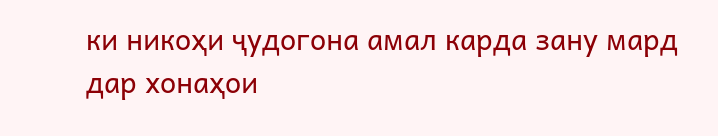ки никоҳи ҷудогона амал карда зану мард дар хонаҳои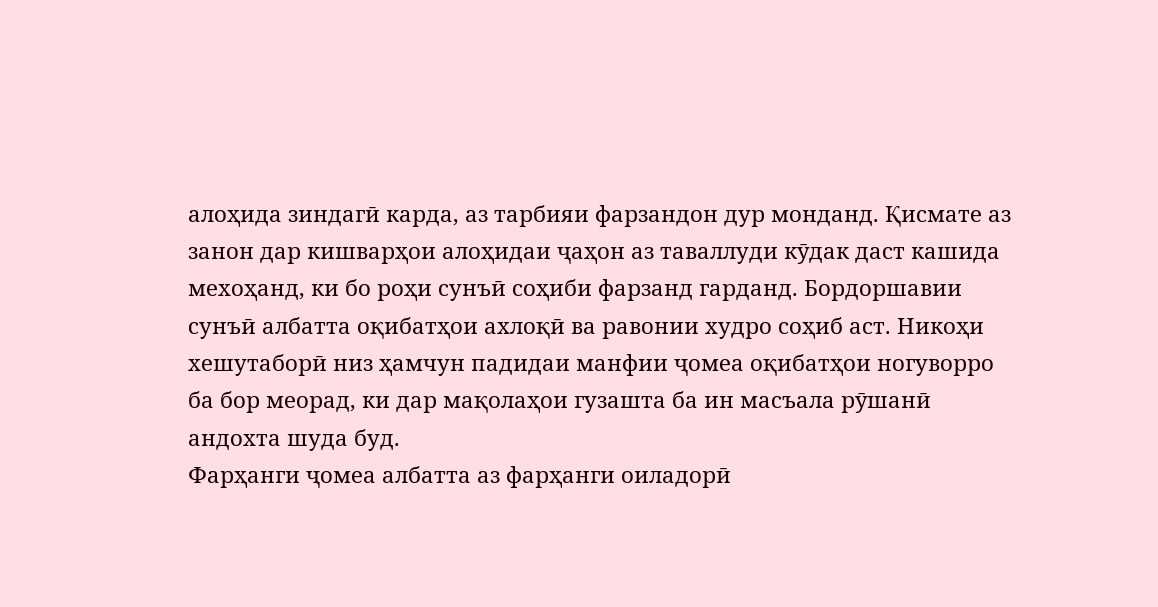алоҳида зиндагӣ карда, аз тарбияи фарзандон дур монданд. Қисмате аз занон дар кишварҳои алоҳидаи ҷаҳон аз таваллуди кӯдак даст кашида мехоҳанд, ки бо роҳи сунъӣ соҳиби фарзанд гарданд. Бордоршавии сунъӣ албатта оқибатҳои ахлоқӣ ва равонии худро соҳиб аст. Никоҳи хешутаборӣ низ ҳамчун падидаи манфии ҷомеа оқибатҳои ногуворро ба бор меорад, ки дар мақолаҳои гузашта ба ин масъала рӯшанӣ андохта шуда буд.
Фарҳанги ҷомеа албатта аз фарҳанги оиладорӣ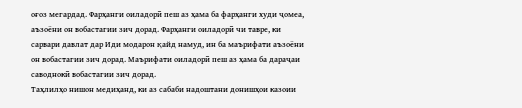оғоз мегардад. Фарҳанги оиладорӣ пеш аз ҳама ба фарҳанги худи ҷомеа, аъзоёни он вобастагии зич дорад. Фарҳанги оиладорӣ чи тавре, ки сарвари давлат дар Иди модарон қайд намуд, ин ба маърифати аъзоёни он вобастагии зич дорад. Маърифати оиладорӣ пеш аз ҳама ба дараҷаи саводнокӣ вобастагии зич дорад.
Таҳлилҳо нишон медиҳанд, ки аз сабаби надоштани донишҳои казоии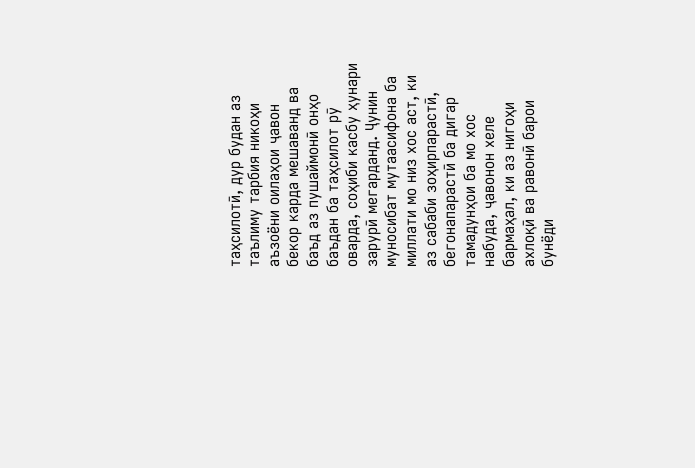таҳсилотӣ, дур будан аз таълиму тарбия никоҳи аъзоёни оилаҳои ҷавон бекор карда мешаванд ва баъд аз пушаймонӣ онҳо баъдан ба таҳсилот рӯ оварда, соҳиби касбу ҳунари зарурӣ мегарданд. Ҷунин муносибат мутаасифона ба миллати мо низ хос аст, ки аз сабаби зоҳирпарастӣ, бегонапарастӣ ба дигар тамадунҳои ба мо хос набуда, ҷавонон хеле бармаҳал, ки аз нигоҳи ахлоқӣ ва равонӣ барои бунёди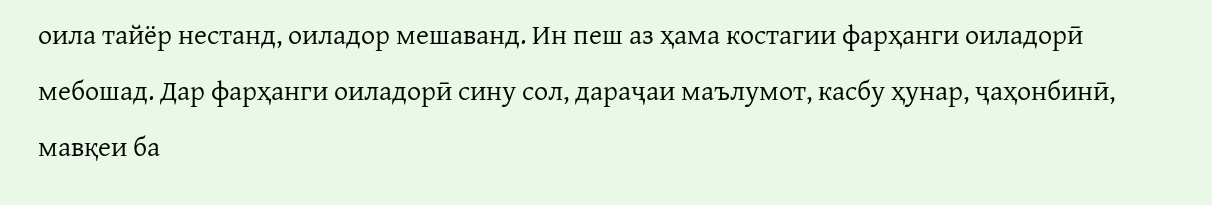оила тайёр нестанд, оиладор мешаванд. Ин пеш аз ҳама костагии фарҳанги оиладорӣ мебошад. Дар фарҳанги оиладорӣ сину сол, дараҷаи маълумот, касбу ҳунар, ҷаҳонбинӣ, мавқеи ба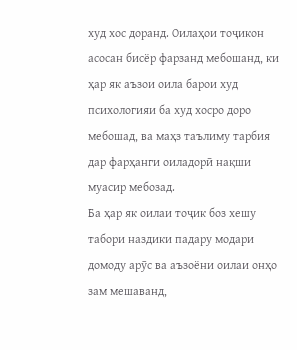худ хос доранд. Оилаҳои тоҷикон асосан бисёр фарзанд мебошанд, ки ҳар як аъзои оила барои худ психологияи ба худ хосро доро мебошад, ва маҳз таълиму тарбия дар фарҳанги оиладорӣ нақши муасир мебозад.
Ба ҳар як оилаи тоҷик боз хешу табори наздики падару модари домоду арӯс ва аъзоёни оилаи онҳо зам мешаванд,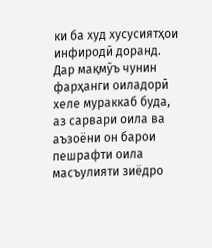ки ба худ хусусиятҳои инфиродӣ доранд. Дар мақмӯъ чунин фарҳанги оиладорӣ хеле мураккаб буда, аз сарвари оила ва аъзоёни он барои пешрафти оила масъулияти зиёдро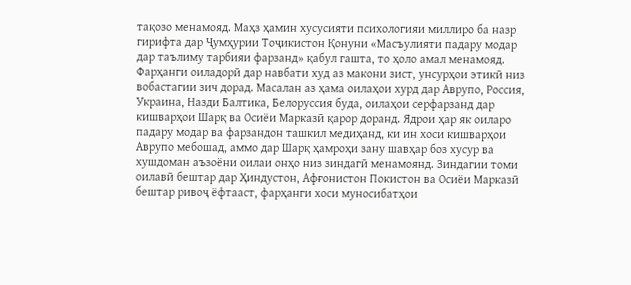тақозо менамояд. Маҳз ҳамин хусусияти психологияи миллиро ба назр гирифта дар Ҷумҳурии Тоҷикистон Қонуни «Масъулияти падару модар дар таълиму тарбияи фарзанд» қабул гашта, то ҳоло амал менамояд.
Фарҳанги оиладорӣ дар навбати худ аз макони зист, унсурҳои этикӣ низ вобастагии зич дорад. Масалан аз ҳама оилаҳои хурд дар Аврупо, Россия, Украина, Назди Балтика, Белоруссия буда, оилаҳои серфарзанд дар кишварҳои Шарқ ва Осиёи Марказӣ қарор доранд. Ядрои ҳар як оиларо падару модар ва фарзандон ташкил медиҳанд, ки ин хоси кишварҳои Аврупо мебошад, аммо дар Шарқ ҳамроҳи зану шавҳар боз хусур ва хушдоман аъзоёни оилаи онҳо низ зиндагӣ менамоянд. Зиндагии томи оилавӣ бештар дар Ҳиндустон, Афғонистон Покистон ва Осиёи Марказӣ бештар ривоҷ ёфтааст, фарҳанги хоси муносибатҳои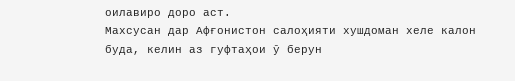оилавиро доро аст.
Махсусан дар Афғонистон салоҳияти хушдоман хеле калон буда, келин аз гуфтаҳои ӯ берун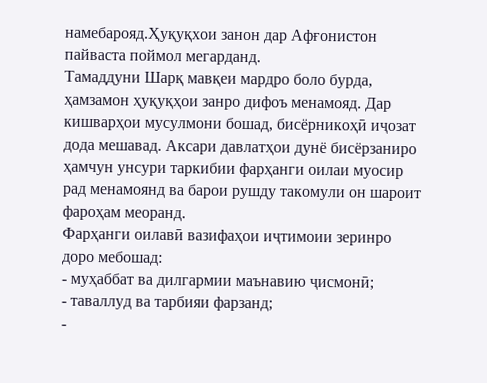намебарояд.Ҳуқуқхои занон дар Афғонистон пайваста поймол мегарданд.
Тамаддуни Шарқ мавқеи мардро боло бурда, ҳамзамон ҳуқуқҳои занро дифоъ менамояд. Дар кишварҳои мусулмони бошад, бисёрникоҳӣ иҷозат дода мешавад. Аксари давлатҳои дунё бисёрзаниро ҳамчун унсури таркибии фарҳанги оилаи муосир рад менамоянд ва барои рушду такомули он шароит фароҳам меоранд.
Фарҳанги оилавӣ вазифаҳои иҷтимоии зеринро доро мебошад:
- муҳаббат ва дилгармии маънавию ҷисмонӣ;
- таваллуд ва тарбияи фарзанд;
-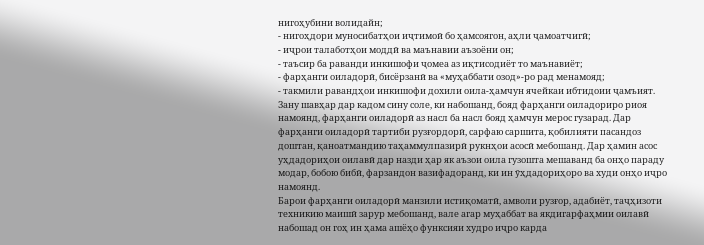нигоҳубини волидайн;
- нигоҳдори муносибатҳои иҷтимоӣ бо ҳамсоягон, аҳли ҷамоатчигӣ;
- иҷрои талаботҳои моддӣ ва маънавии аъзоёни он;
- таъсир ба раванди инкишофи ҷомеа аз иқтисодиёт то маънавиёт;
- фарҳанги оиладорӣ, бисёрзанӣ ва «муҳаббати озод»-ро рад менамояд;
- такмили равандҳои инкишофи дохили оила-ҳамчун ячейкаи ибтидоии ҷамъият.
Зану шавҳар дар кадом сину соле, ки набошанд, бояд фарҳанги оиладориро риоя намоянд, фарҳанги оиладорӣ аз насл ба насл бояд ҳамчун мерос гузарад. Дар фарҳанги оиладорӣ тартиби рузғордорӣ, сарфаю саршита, қобилияти пасандоз доштан, қаноатмандию таҳаммулпазирӣ рукнҳои асосӣ мебошанд. Дар ҳамин асос уҳдадориҳои оилавӣ дар назди ҳар як аъзои оила гузошта мешаванд ба онҳо параду модар, бобою бибӣ, фарзандон вазифадоранд, ки ин ӯҳдадориҳоро ва худи онҳо иҷро намоянд.
Барои фарҳанги оиладорӣ манзили истиқоматӣ, амволи рузғор, адабиёт, таҷҳизоти техникию маишӣ зарур мебошанд, вале агар муҳаббат ва якдигарфаҳмии оилавӣ набошад он гоҳ ин ҳама ашёҳо функсияи худро иҷро карда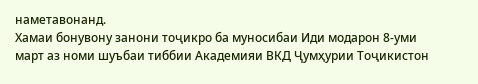наметавонанд.
Хамаи бонувону занони тоҷикро ба муносибаи Иди модарон 8-уми март аз номи шуъбаи тиббии Академияи ВКД Ҷумҳурии Тоҷикистон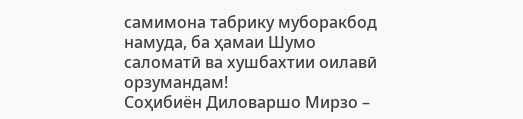самимона табрику муборакбод намуда, ба ҳамаи Шумо саломатӣ ва хушбахтии оилавӣ орзумандам!
Соҳибиён Диловаршо Мирзо –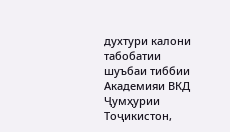духтури калони табобатии шуъбаи тиббии Академияи ВКД Ҷумҳурии Тоҷикистон,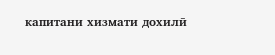капитани хизмати дохилӣ